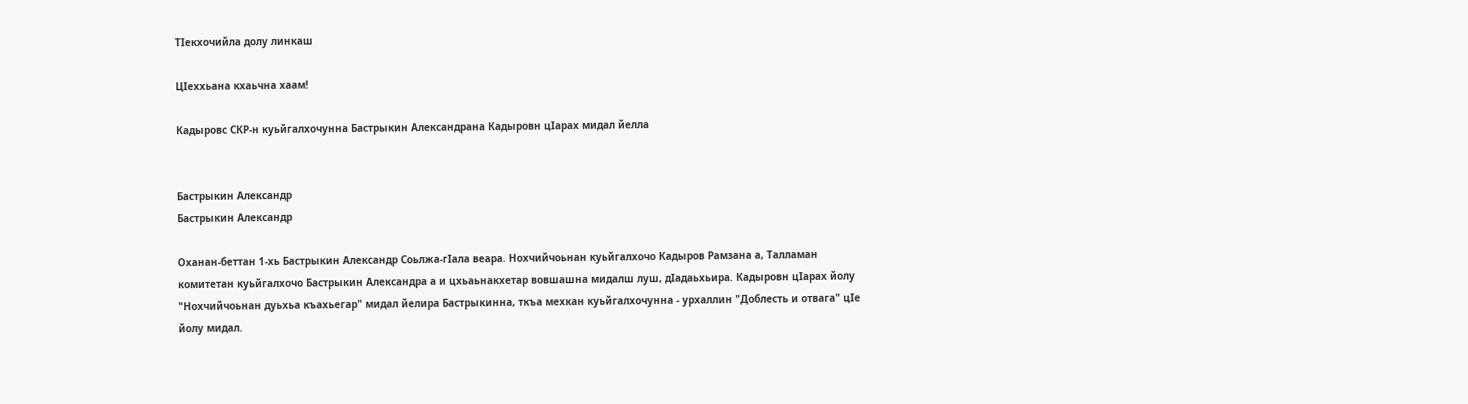ТIекхочийла долу линкаш

ЦIеххьана кхаьчна хаам!

Кадыровс СКР-н куьйгалхочунна Бастрыкин Александрана Кадыровн цIарах мидал йелла


Бастрыкин Александр
Бастрыкин Александр

Оханан-беттан 1-хь Бастрыкин Александр Соьлжа-гIала веара. Нохчийчоьнан куьйгалхочо Кадыров Рамзана а, Талламан комитетан куьйгалхочо Бастрыкин Александра а и цхьаьнакхетар вовшашна мидалш луш, дIадаьхьира. Кадыровн цIарах йолу "Нохчийчоьнан дуьхьа къахьегар" мидал йелира Бастрыкинна, ткъа мехкан куьйгалхочунна - урхаллин "Доблесть и отвага" цIе йолу мидал.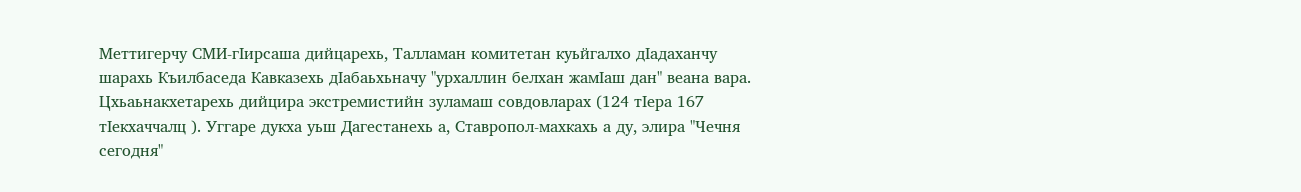Меттигерчу СМИ-гIирсаша дийцарехь, Талламан комитетан куьйгалхо дIадаханчу шарахь Къилбаседа Кавказехь дIабаьхьначу "урхаллин белхан жамIаш дан" веана вара. Цхьаьнакхетарехь дийцира экстремистийн зуламаш совдовларах (124 тIера 167 тIекхаччалц ). Уггаре дукха уьш Дагестанехь а, Ставропол-махкахь а ду, элира "Чечня сегодня"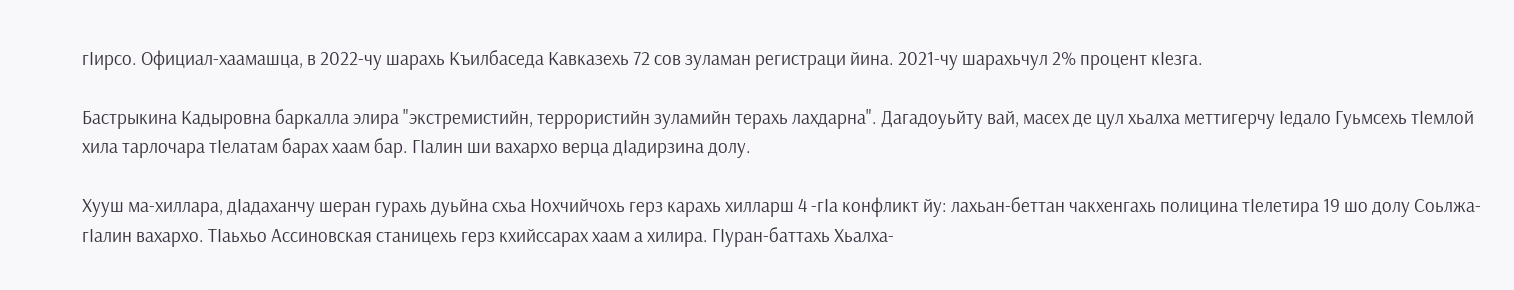гIирсо. Официал-хаамашца, в 2022-чу шарахь Къилбаседа Кавказехь 72 сов зуламан регистраци йина. 2021-чу шарахьчул 2% процент кIезга.

Бастрыкина Кадыровна баркалла элира "экстремистийн, террористийн зуламийн терахь лахдарна". Дагадоуьйту вай, масех де цул хьалха меттигерчу Iедало Гуьмсехь тIемлой хила тарлочара тIелатам барах хаам бар. ГIалин ши вахархо верца дIадирзина долу.

Хууш ма-хиллара, дIадаханчу шеран гурахь дуьйна схьа Нохчийчохь герз карахь хилларш 4 -гIа конфликт йу: лахьан-беттан чакхенгахь полицина тIелетира 19 шо долу Соьлжа-гIалин вахархо. ТIаьхьо Ассиновская станицехь герз кхийссарах хаам а хилира. ГIуран-баттахь Хьалха-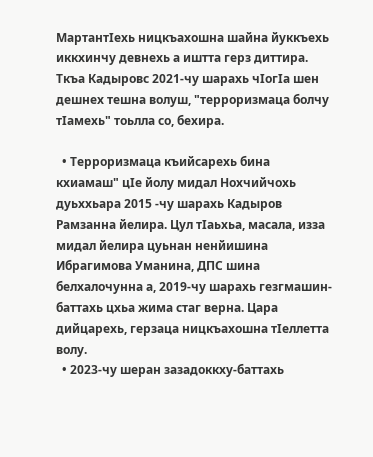МартантIехь ницкъахошна шайна йуккъехь иккхинчу девнехь а иштта герз диттира. Ткъа Кадыровс 2021-чу шарахь чIогIа шен дешнех тешна волуш, "терроризмаца болчу тIамехь" тоьлла со, бехира.

  • Терроризмаца къийсарехь бина кхиамаш" цIе йолу мидал Нохчийчохь дуьххьара 2015 -чу шарахь Кадыров Рамзанна йелира. Цул тIаьхьа, масала, изза мидал йелира цуьнан ненйишина Ибрагимова Уманина, ДПС шина белхалочунна а, 2019-чу шарахь гезгмашин-баттахь цхьа жима стаг верна. Цара дийцарехь, герзаца ницкъахошна тIеллетта волу.
  • 2023-чу шеран зазадоккху-баттахь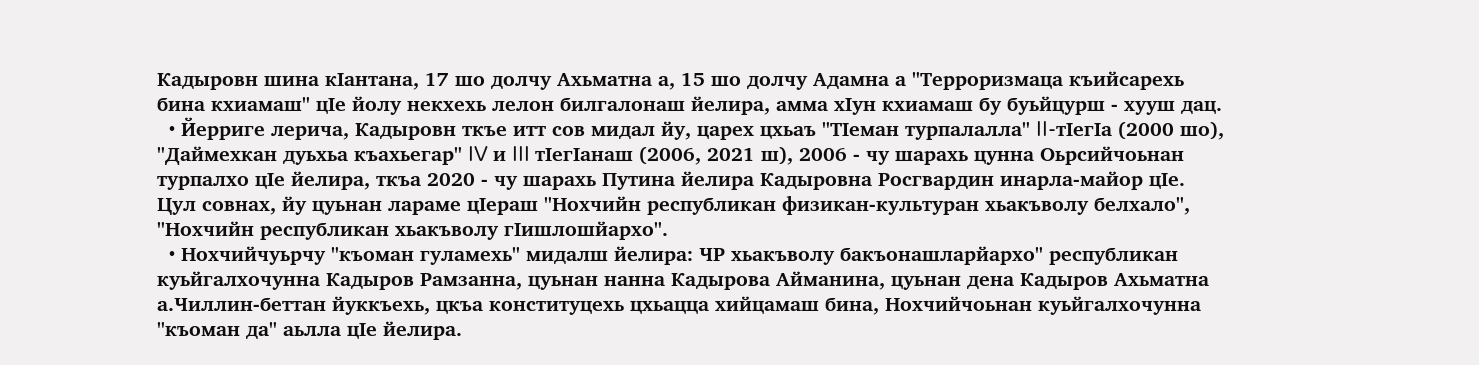Кадыровн шина кIантана, 17 шо долчу Ахьматна а, 15 шо долчу Адамна а "Терроризмаца къийсарехь бина кхиамаш" цIе йолу некхехь лелон билгалонаш йелира, амма хIун кхиамаш бу буьйцурш - хууш дац.
  • Йерриге лерича, Кадыровн ткъе итт сов мидал йу, царех цхьаъ "ТIеман турпалалла" II-тIегIа (2000 шо), "Даймехкан дуьхьа къахьегар" IV и III тIегIанаш (2006, 2021 ш), 2006 - чу шарахь цунна Оьрсийчоьнан турпалхо цIе йелира, ткъа 2020 - чу шарахь Путина йелира Кадыровна Росгвардин инарла-майор цIе. Цул совнах, йу цуьнан лараме цIераш "Нохчийн республикан физикан-культуран хьакъволу белхало", "Нохчийн республикан хьакъволу гIишлошйархо".
  • Нохчийчуьрчу "къоман гуламехь" мидалш йелира: ЧР хьакъволу бакъонашларйархо" республикан куьйгалхочунна Кадыров Рамзанна, цуьнан нанна Кадырова Айманина, цуьнан дена Кадыров Ахьматна а.Чиллин-беттан йуккъехь, цкъа конституцехь цхьацца хийцамаш бина, Нохчийчоьнан куьйгалхочунна "къоман да" аьлла цIе йелира.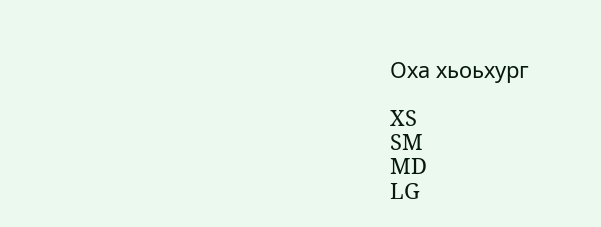Оха хьоьхург

XS
SM
MD
LG